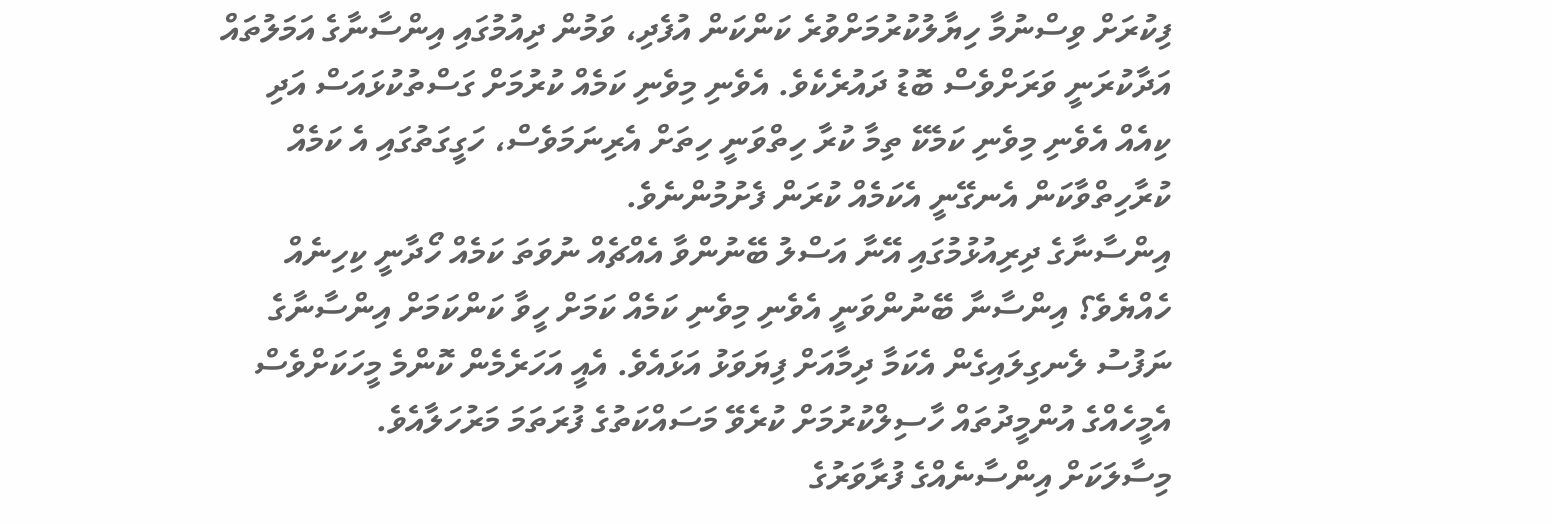ފިކުރަށް ވިސްނުމާ ހިޔާލުކުރުމަށްވުރެ ކަންކަން އުފެދި، ވަމުން ދިއުމުގައި އިންސާނާގެ އަމަލުތައް އަދާކުރަނީ ވަރަށްވެސް ބޮޑު ދައުރެކެވެ. އެވެނި މިވެނި ކަމެއް ކުރުމަށް ގަސްތުކުޅައަސް އަދި ކިއެއް އެވެނި މިވެނި ކަމެކޭ ތިމާ ކުރާ ހިތްވަނީ ހިތަށް އެރިނަމަވެސް، ހަގީގަތުގައި އެ ކަމެއް ކުރާހިތްވާކަން އެނގޭނީ އެކަމެއް ކުރަން ފެށުމުންނެވެ.
އިންސާނާގެ ދިރިއުޅުމުގައި އޭނާ އަސްލު ބޭނުންވާ އެއްޗެއް ނުވަތަ ކަމެއް ހޯދާނީ ކިހިނެއް ހެއްޔެވެ؟ އިންސާނާ ބޭނުންވަނީ އެވެނި މިވެނި ކަމެއް ކަމަށް ހީވާ ކަންކަމަށް އިންސާނާގެ ނަފުސު ލެނގިލައިގެން އެކަމާ ދިމާއަށް ފިޔަވަޅު އަޅައެވެ. އެއީ އަހަރެމެން ކޮންމެ މީހަކަށްވެސް އެމީހެއްގެ އުންމީދުތައް ހާސިލްކުރުމަށް ކުރެވޭ މަސައްކަތުގެ ފުރަތަމަ މަރުހަލާއެވެ.
މިސާލަކަށް އިންސާނެއްގެ ފުރާވަރުގެ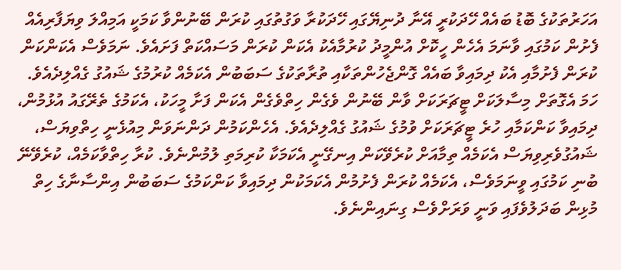އަހަރުތަކުގެ ބޮޑު ބައެއް ހޭދަކުރީ އޭނާ ދުނިޔޭގައި ހޭދަކުރާ ވަގުތުގައި ކުރަން ބޭނުންވާ ކަމަކީ އަމިއްލަ ވިޔަފާރިއެއް ފެށުން ކަމުގައި ވާނަމަ އެހެން ހީކޮށް އުންމީދު ކުރުމާއެކު އެކަން ކުރަން މަސައްކަތް ފަށައެވެ. ނަމަވެސް އެކަންކަން ކުރަން ފެށުމާއި އެކު ދިމައިވާ ބައެއް ގޮންޖެހުންތަކާއި ތުރާތަކުގެ ސަބަބުން އެކަމެއް ކުރުމުގެ ޝައުގު ގެއްލިދެއެވެ. ހަމަ އެގޮތަށް މިސާލަކަށް ޓީޗަރަކަށް ވާން ބޭނުން ވެގެން ހިތްވެގެން އެކަން ފަށާ މީހަކު، އެކަމުގެ ތެރޭގައު އުޅުމުން، ދިމައިވާ ކަންކަމާއި ހުރެ ޓީޗަރަކަށް ވުމުގެ ޝައުގު ގެއްލިދެއެވެ. އެހެންކަމުން ދަންނަވަން މިއުޅެނީ ހިތްވިޔަސް، ޝައުގުވެރިވިޔަސް އެކަމެއް ތިމާއަށް ކުރެވޭކަން އިނގޭނީ އެކަމަކާ ކުރިމަތި ލުމުންނެވެ. ކުރާ ހިތްވާކަމެއް، ކުރެވޭނޭ ބުނި ކަމުގައި ވީނަމަވެސް، އެކަމެއް ކުރަން ފެށުމުން އެކަމަކުން ދިމައިވާ ކަންކަމުގެ ސަބަބުން އިންސާނާގެ ހިތް މުޅިން ބަދަލުވެފައި ވަނީ ވަރަށްވެސް ގިނައިންނެވެ.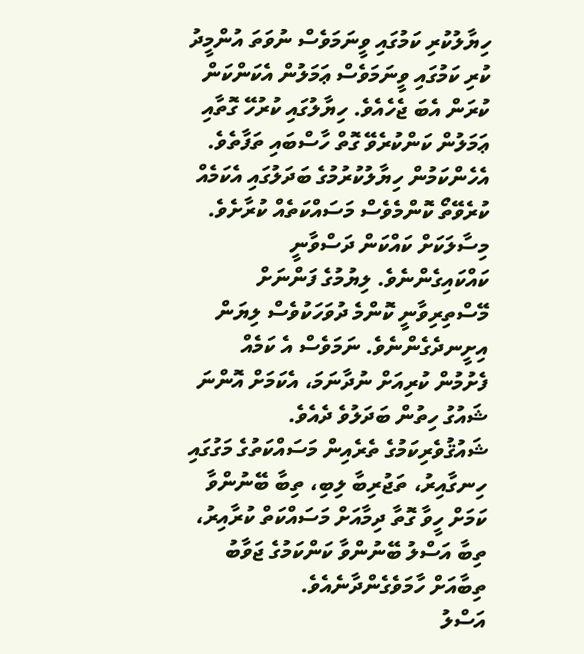ހިޔާލުކުރި ކަމުގައި ވީނަމަވެސް ނުވަތަ އުންމީދު ކުރި ކަމުގައި ވީނަމަވެސް ޢަމަލުން އެކަންކަން ކުރަން އެބަ ޖެހެއެވެ. ހިޔާލުގައި ކުރުހޭ ގޮތާއި ޢަމަލުން ކަންކުރެވޭ ގޮތް ހާސްބައި ތަފާތެވެ. އެހެންކަމުން ހިޔާލުކުރުމުގެ ބަދަލުގައި އެކަމެއް ކުރެވޭތޯ ކޮންމެވެސް މަސައްކަތެއް ކުރާށެވެ. މިސާލަކަށް ކައްކަން ދަސްވާނީ ކައްކައިގެންނެވެ. ލިޔުމުގެ ފަންނަށް މޭސްތިރިވާނީ ކޮންމެ ދުވަހަކުވެސް ލިޔަން އިށީނދެގެންނެވެ. ނަމަވެސް އެ ކަމެއް ފެށުމުން ކުރިއަށް ނުދާނަމަ، އެކަމަށް އޮންނަ ޝައުގު ހިތުން ބަދަލުވެ ދެއެވެ.
ޝައުޤުވެރިކަމުގެ ތެރެއިން މަސައްކަތުގެ މަގުގައި ހިނގާއިރު، ތަޖުރިބާ ލިބި، ތިބާ ބޭނުންވާ ކަމަށް ހީވާ ގޮތާ ދިމާއަށް މަސައްކަތް ކުރާއިރު، ތިބާ އަސްލު ބޭނުންވާ ކަންކަމުގެ ޖަވާބު ތިބާއަށް ހާމަވެގެންދާނެއެވެ.
އަސްލު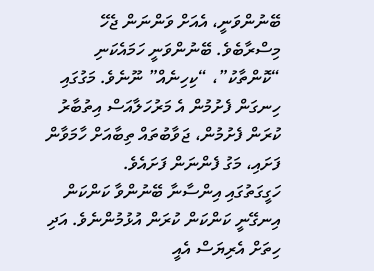ބޭނުންވަނީ، އެއަށް ވަންނަން ޖެހޭ މިސްރާބެވެ. ބޭނުންވަނީ ހަމައެކަނި “ކޮންތާކު”، “ކިހިނެއް” ނޫނެވެ. މަގުގައި ހިނގަން ފެށުމުން އެ މަރުހަލާއަސް އިތުބާރު ކުރަން ފެށުމުން، ޖަވާބުތައް ތިބާއަށް ހާމަވާން ފަށައި، މަގު ފެންނަން ފަށައެވެ.
ހަގީގަތުގައި އިންސާނާ ބޭނުންވާ ކަންކަން އިނގޭނީ ކަންކަން ކުރަން އުޅުމުންނެވެ. އަދި ހިތަށް އެރިޔަސް އެއީ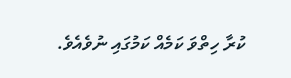ކުރާ ހިތްވަ ކަމެއް ކަމުގައި ނުވެއެވެ.